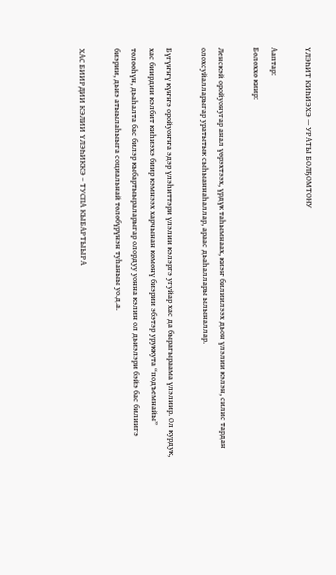ҮЛЭҺИТ КИҺИЭХЭ — УРАТЫ БОЛҔОМТОНУ

Ааптар:
Бөлөххө киир:

Ленскэй оройуонугар анал үөрэхтээх, үрдүк таһымнаах, киэҥ билиилээх дьон үлэлии кэлэн, силис тардан олохсуйалларыгар уратытык сыһыаннаһаллар, араас дьаһаллары ылыналлар.

Бүгүҥҥү күҥҥэ оройуоҥҥа эдэр үлэһиттэри үлэлии кэлэргэ угуйар хас да бырагыраама үлэлиир. Ол курдук, хас биирдии кэлбит киһиэхэ биир кэмнээх харчынан көмөнү биэрии эбэтэр уруккута “подъемнайы” төлөөһүн, дьаһалта бас билэр кыбартыыраларыгар олордуу уонна кэлин ол дьиэлэри бэйэ бас билиигэ биэрии, дьиэ атыылаһыыга социальнай төлөбүрүнэн туһаныы уо.д.а.

ХАС БИИРДИИ КЭЛИИ ҮЛЭҺИККЭ – ТУСПА КЫБАРТЫЫРА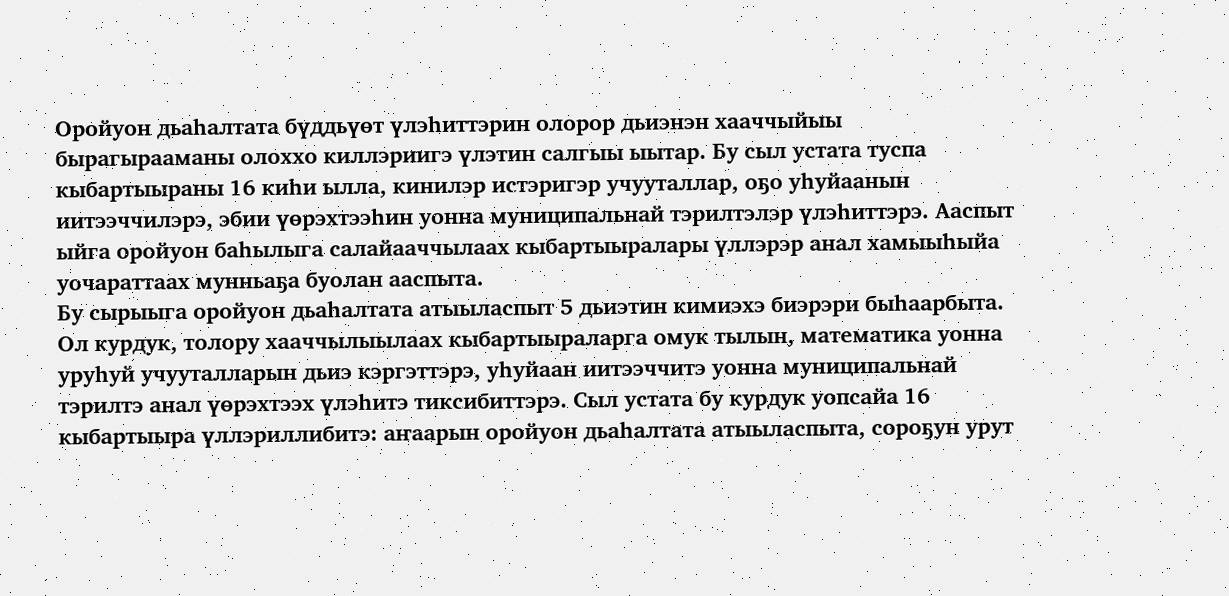Оройуон дьаһалтата бүддьүөт үлэһиттэрин олорор дьиэнэн хааччыйыы бырагырааманы олоххо киллэриигэ үлэтин салгыы ыытар. Бу сыл устата туспа кыбартыыраны 16 киһи ылла, кинилэр истэригэр учууталлар, оҕо уһуйаанын иитээччилэрэ, эбии үөрэхтээһин уонна муниципальнай тэрилтэлэр үлэһиттэрэ. Ааспыт ыйга оройуон баһылыга салайааччылаах кыбартыыралары үллэрэр анал хамыыһыйа уочараттаах мунньаҕа буолан ааспыта.
Бу сырыыга оройуон дьаһалтата атыыласпыт 5 дьиэтин кимиэхэ биэрэри быһаарбыта. Ол курдук, толору хааччылыылаах кыбартыыраларга омук тылын, математика уонна уруһуй учууталларын дьиэ кэргэттэрэ, уһуйаан иитээччитэ уонна муниципальнай тэрилтэ анал үөрэхтээх үлэһитэ тиксибиттэрэ. Сыл устата бу курдук уопсайа 16 кыбартыыра үллэриллибитэ: аҥаарын оройуон дьаһалтата атыыласпыта, сороҕун урут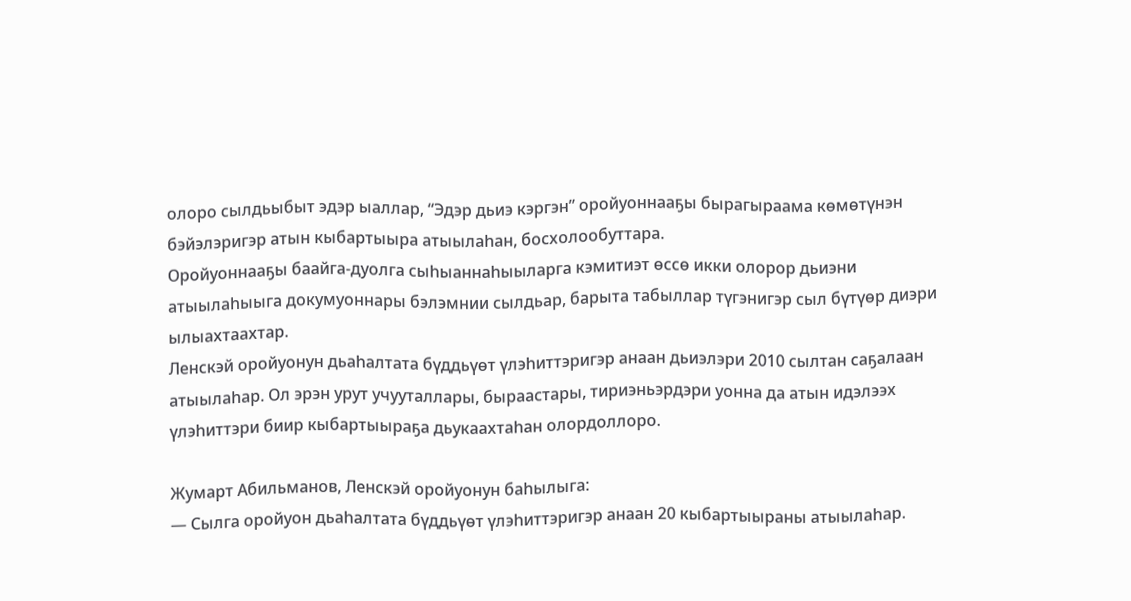олоро сылдьыбыт эдэр ыаллар, “Эдэр дьиэ кэргэн” оройуоннааҕы бырагыраама көмөтүнэн бэйэлэригэр атын кыбартыыра атыылаһан, босхолообуттара.
Оройуоннааҕы баайга-дуолга сыһыаннаһыыларга кэмитиэт өссө икки олорор дьиэни атыылаһыыга докумуоннары бэлэмнии сылдьар, барыта табыллар түгэнигэр сыл бүтүөр диэри ылыахтаахтар.
Ленскэй оройуонун дьаһалтата бүддьүөт үлэһиттэригэр анаан дьиэлэри 2010 сылтан саҕалаан атыылаһар. Ол эрэн урут учууталлары, быраастары, тириэньэрдэри уонна да атын идэлээх үлэһиттэри биир кыбартыыраҕа дьукаахтаһан олордоллоро.

Жумарт Абильманов, Ленскэй оройуонун баһылыга:
— Сылга оройуон дьаһалтата бүддьүөт үлэһиттэригэр анаан 20 кыбартыыраны атыылаһар.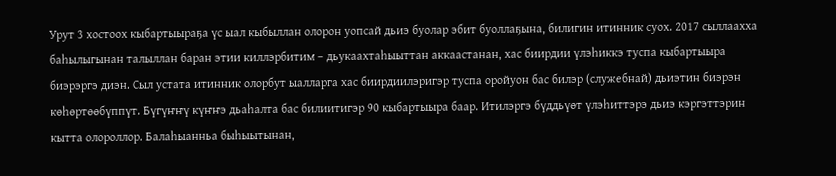Урут 3 хостоох кыбартыыраҕа үс ыал кыбыллан олорон уопсай дьиэ буолар эбит буоллаҕына, билигин итинник суох. 2017 сыллаахха баһылыгынан талыллан баран этии киллэрбитим – дьукаахтаһыыттан аккаастанан, хас биирдии үлэһиккэ туспа кыбартыыра биэрэргэ диэн. Сыл устата итинник олорбут ыалларга хас биирдиилэригэр туспа оройуон бас билэр (служебнай) дьиэтин биэрэн көһөртөөбүппүт. Бүгүҥҥү күҥҥэ дьаһалта бас билиитигэр 90 кыбартыыра баар. Итилэргэ бүддьүөт үлэһиттэрэ дьиэ кэргэттэрин кытта олороллор. Балаһыанньа быһыытынан,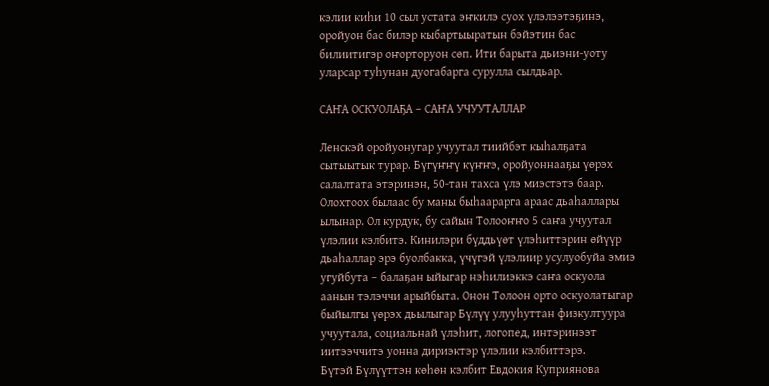кэлии киһи 10 сыл устата эҥкилэ суох үлэлээтэҕинэ, оройуон бас билэр кыбартыыратын бэйэтин бас билиитигэр оҥорторуон сөп. Ити барыта дьиэни-уоту уларсар туһунан дуогабарга сурулла сылдьар.

САҤА ОСКУОЛАҔА – САҤА УЧУУТАЛЛАР

Ленскэй оройуонугар учуутал тиийбэт кыһалҕата сытыытык турар. Бүгүҥҥү күҥҥэ, оройуоннааҕы үөрэх салалтата этэринэн, 50-тан тахса үлэ миэстэтэ баар. Олохтоох былаас бу маны быһаарарга араас дьаһаллары ылынар. Ол курдук, бу сайын Толооҥҥо 5 саҥа учуутал үлэлии кэлбитэ. Кинилэри бүддьүөт үлэһиттэрин өйүүр дьаһаллар эрэ буолбакка, үчүгэй үлэлиир усулуобуйа эмиэ угуйбута – балаҕан ыйыгар нэһилиэккэ саҥа оскуола аанын тэлэччи арыйбыта. Онон Толоон орто оскуолатыгар быйылгы үөрэх дьылыгар Бүлүү улууһуттан физкултуура учуутала, социальнай үлэһит, логопед, интэринээт иитээччитэ уонна дириэктэр үлэлии кэлбиттэрэ.
Бүтэй Бүлүүттэн көһөн кэлбит Евдокия Куприянова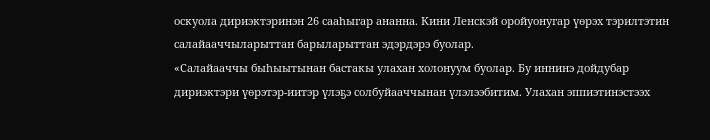оскуола дириэктэринэн 26 сааһыгар ананна. Кини Ленскэй оройуонугар үөрэх тэрилтэтин салайааччыларыттан барыларыттан эдэрдэрэ буолар.
«Салайааччы быһыытынан бастакы улахан холонуум буолар. Бу иннинэ дойдубар дириэктэри үөрэтэр-иитэр үлэҕэ солбуйааччынан үлэлээбитим. Улахан эппиэтинэстээх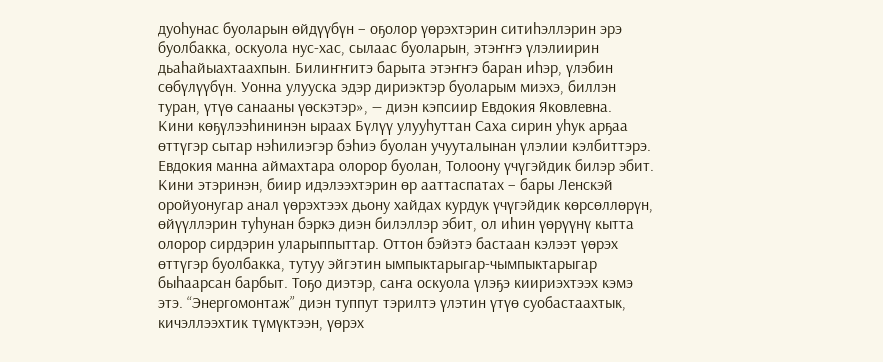дуоһунас буоларын өйдүүбүн – оҕолор үөрэхтэрин ситиһэллэрин эрэ буолбакка, оскуола нус-хас, сылаас буоларын, этэҥҥэ үлэлиирин дьаһайыахтаахпын. Билиҥҥитэ барыта этэҥҥэ баран иһэр, үлэбин сөбүлүүбүн. Уонна улууска эдэр дириэктэр буоларым миэхэ, биллэн туран, үтүө санааны үөскэтэр», — диэн кэпсиир Евдокия Яковлевна.
Кини көҕүлээһининэн ыраах Бүлүү улууһуттан Саха сирин уһук арҕаа өттүгэр сытар нэһилиэгэр бэһиэ буолан учууталынан үлэлии кэлбиттэрэ.
Евдокия манна аймахтара олорор буолан, Толоону үчүгэйдик билэр эбит. Кини этэринэн, биир идэлээхтэрин өр ааттаспатах – бары Ленскэй оройуонугар анал үөрэхтээх дьону хайдах курдук үчүгэйдик көрсөллөрүн, өйүүллэрин туһунан бэркэ диэн билэллэр эбит, ол иһин үөрүүнү кытта олорор сирдэрин уларыппыттар. Оттон бэйэтэ бастаан кэлээт үөрэх өттүгэр буолбакка, тутуу эйгэтин ымпыктарыгар-чымпыктарыгар быһаарсан барбыт. Тоҕо диэтэр, саҥа оскуола үлэҕэ киириэхтээх кэмэ этэ. “Энергомонтаж” диэн туппут тэрилтэ үлэтин үтүө суобастаахтык, кичэллээхтик түмүктээн, үөрэх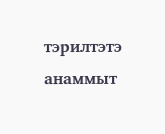тэрилтэтэ анаммыт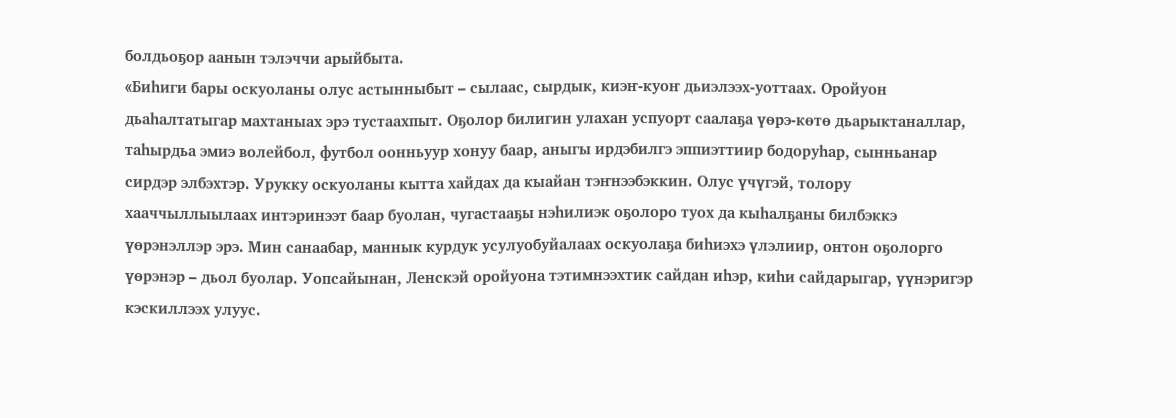болдьоҕор аанын тэлэччи арыйбыта.
«Биһиги бары оскуоланы олус астынныбыт – сылаас, сырдык, киэҥ-куоҥ дьиэлээх-уоттаах. Оройуон дьаһалтатыгар махтаныах эрэ тустаахпыт. Оҕолор билигин улахан успуорт саалаҕа үөрэ-көтө дьарыктаналлар, таһырдьа эмиэ волейбол, футбол оонньуур хонуу баар, аныгы ирдэбилгэ эппиэттиир бодоруһар, сынньанар сирдэр элбэхтэр. Урукку оскуоланы кытта хайдах да кыайан тэҥнээбэккин. Олус үчүгэй, толору хааччыллыылаах интэринээт баар буолан, чугастааҕы нэһилиэк оҕолоро туох да кыһалҕаны билбэккэ үөрэнэллэр эрэ. Мин санаабар, маннык курдук усулуобуйалаах оскуолаҕа биһиэхэ үлэлиир, онтон оҕолорго үөрэнэр – дьол буолар. Уопсайынан, Ленскэй оройуона тэтимнээхтик сайдан иһэр, киһи сайдарыгар, үүнэригэр кэскиллээх улуус.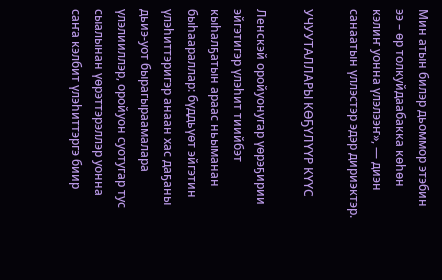Мин атын билэр дьоммор этэбин ээ – өр толкуйдаабакка көһөн кэлиҥ уонна үлэлээҥ», — диэн санаатын үллэстэр эдэр дириэктэр.

УЧУУТАЛЛАРЫ КӨҔҮЛҮҮР КҮҮС

Ленскэй оройуонугар үөрэҕирии эйгэтигэр үлэһит тиийбэт кыһалҕатын араас ньыманан быһаараллар: бүддьүөт эйгэтин үлэһиттэригэр анаан хас даҕаны дьиэ-уот бырагыраамалара үлэлииллэр, оройуон суотугар тус сыалынан үөрэттэрэллэр уонна саҥа кэлбит үлэһиттэргэ биир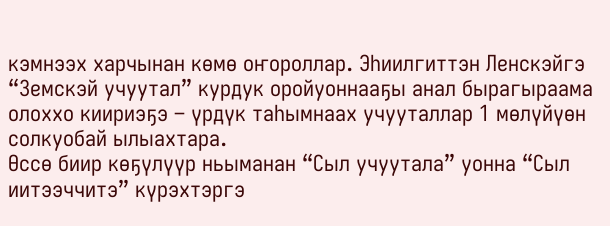кэмнээх харчынан көмө оҥороллар. Эһиилгиттэн Ленскэйгэ “Земскэй учуутал” курдук оройуоннааҕы анал бырагыраама олоххо киириэҕэ – үрдүк таһымнаах учууталлар 1 мөлүйүөн солкуобай ылыахтара.
Өссө биир көҕүлүүр ньыманан “Сыл учуутала” уонна “Сыл иитээччитэ” күрэхтэргэ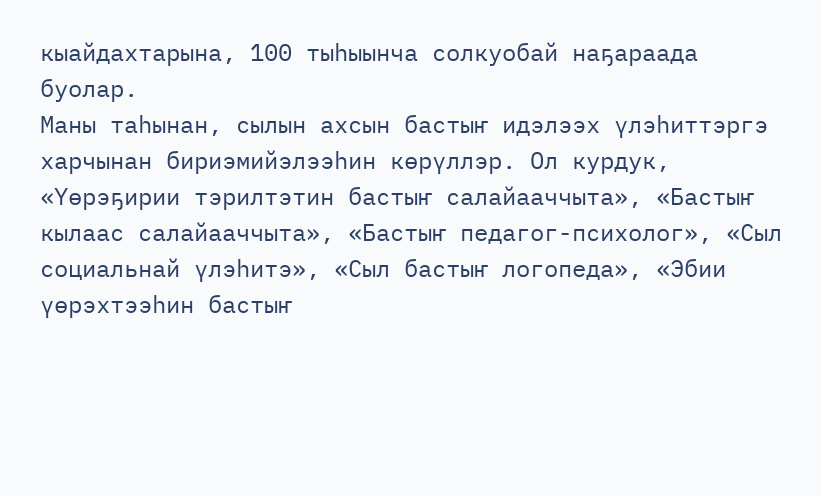кыайдахтарына, 100 тыһыынча солкуобай наҕараада буолар.
Маны таһынан, сылын ахсын бастыҥ идэлээх үлэһиттэргэ харчынан бириэмийэлээһин көрүллэр. Ол курдук, «Үөрэҕирии тэрилтэтин бастыҥ салайааччыта», «Бастыҥ кылаас салайааччыта», «Бастыҥ педагог-психолог», «Сыл социальнай үлэһитэ», «Сыл бастыҥ логопеда», «Эбии үөрэхтээһин бастыҥ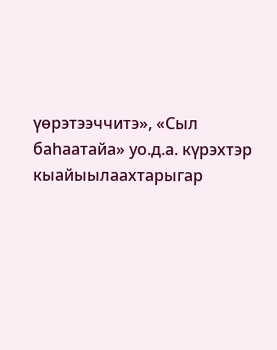үөрэтээччитэ», «Сыл баһаатайа» уо.д.а. күрэхтэр кыайыылаахтарыгар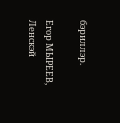бэриллэр.

Егор МЫРЕЕВ, Ленскэй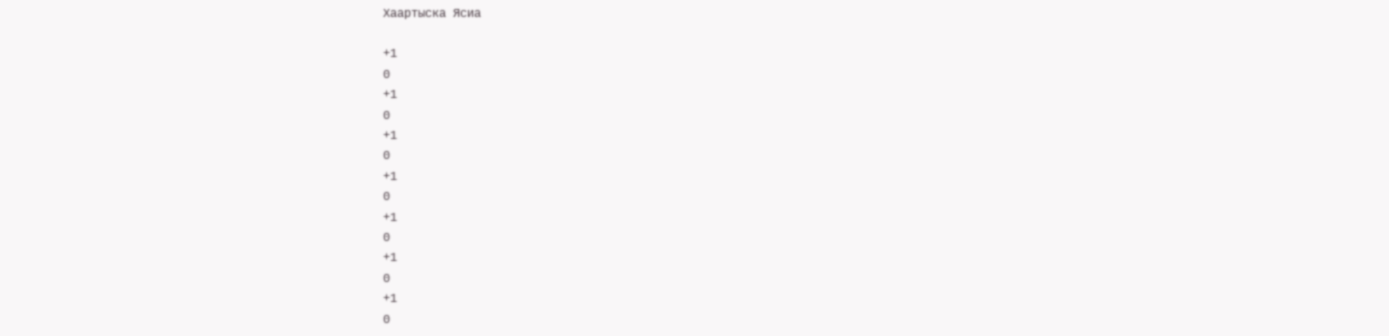Хаартыска Ясиа

+1
0
+1
0
+1
0
+1
0
+1
0
+1
0
+1
0